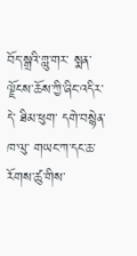བོད་སྒྲའི་གླུ་གར་ སྨན་ལྗོངས་ཆོས་ཀྱི་ཞིང་འདིར་དེ་ ཐིམ་ཕུག་ དགེ་བསྙེན་ཁ་ལུ་ གཡང་ཀ་དང་ཆ་རོགས་ཚུ་གིས་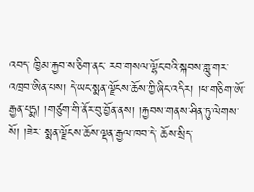འབད་ ཁྱིམ་རྐྱབ་ས་ཅིག་ནང་ རབ་གསལ་ལྷོང་བའི་སྐབས་གླུ་གར་འཁྲབ་ཨིན་པས། དེ་ཡང་སྨན་ལྗོངས་ཆོས་ཀྱི་ཞིང་འདིར། །ཕ་གཅིག་ཨོ་རྒྱན་པདྨ། །གཙུག་གི་ནོར་བུ་བྱོན་ནས། །རྐྱབས་གནས་ཤིན་ཏུ་ལེགས་སོ། །ཟེར་ སྨན་ལྗོངས་ཆོས་ལྡན་རྒྱལ་ཁབ་དེ་ ཆོས་སྲིད་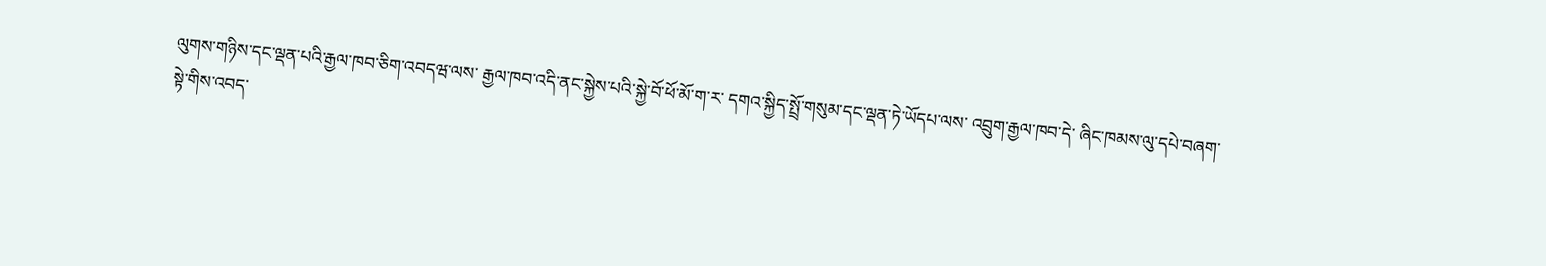ལུགས་གཉིས་དང་ལྡན་པའི་རྒྱལ་ཁབ་ཅིག་འབདཝ་ལས་ རྒྱལ་ཁབ་འདི་ནང་སྐྱེས་པའི་སྐྱེ་བོ་ཕོ་མོ་ག་ར་ དགའ་སྐྱིད་སྤྲོ་གསུམ་དང་ལྡན་ཏེ་ཡོདཔ་ལས་ འབྲུག་རྒྱལ་ཁབ་དེ་ ཞིང་ཁམས་ལུ་དཔེ་བཞག་སྟེ་གིས་འབད་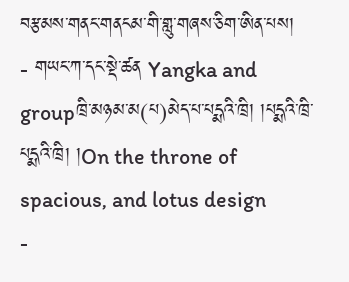བརྩམས་གནང་གནངམ་གི་གླུ་གཞས་ཅིག་ཨིན་པས།
- གཡང་ཀ་དང་སྡེ་ཚན Yangka and groupཁྲི་མཉམ་མ(པ)མེད་པ་པདྨའི་ཁྲི། །པདྨའི་ཁྲི་པདྨའི་ཁྲི། །On the throne of spacious, and lotus design
-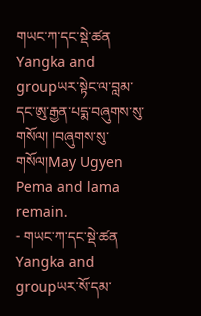གཡང་ཀ་དང་སྡེ་ཚན Yangka and groupཡར་སྟེང་ལ་བླམ་དང་ཨུ་རྒྱན་པདྨ་བཞུགས་སུ་གསོལ། །བཞུགས་སུ་གསོལ།May Ugyen Pema and lama remain.
- གཡང་ཀ་དང་སྡེ་ཚན Yangka and groupཡར་སོ་དམ་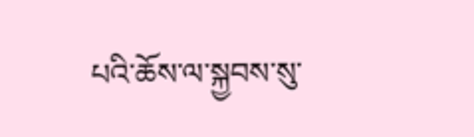པའི་ཆོས་ལ་སྐྱབས་སུ་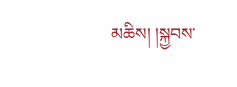མཆིས། །སྐྱབས་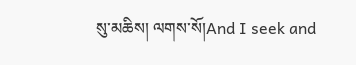སུ་མཆིས། ལགས་སོ།And I seek and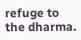refuge to the dharma.